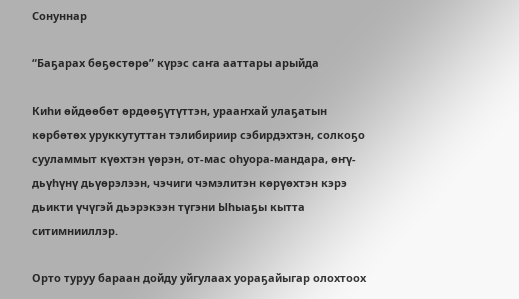Сонуннар

“Баҕарах бөҕөстөрө” күрэс саҥа ааттары арыйда

Киһи өйдөөбөт өрдөөҕүтүттэн, урааҥхай улаҕатын көрбөтөх уруккутуттан тэлибириир сэбирдэхтэн, солкоҕо сууламмыт күөхтэн үөрэн, от-мас оһуора-мандара, өҥү-дьүһүнү дьүөрэлээн, чэчиги чэмэлитэн көрүөхтэн кэрэ дьикти үчүгэй дьэрэкээн түгэни Ыһыаҕы кытта ситимнииллэр.

Орто туруу бараан дойду уйгулаах уораҕайыгар олохтоох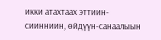икки атахтаах эттиин-сиинниин, өйдүүн-санаалыын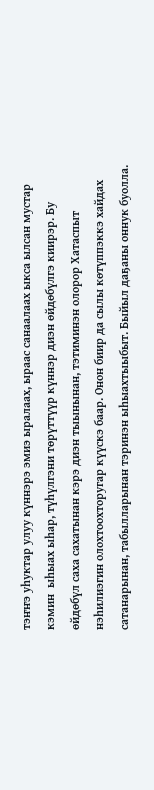тэҥҥэ уһуктар улуу күннэрэ эмиэ ыралаах, ыраас санаалаах ыкса ылсан мустар кэмин  ыһыах ыһар, түһүлгэни төрүттүүр күннэр диэн өйдөбүлгэ киирэр. Бу өйдөбүл саха сахатынан кэрэ диэн тыынынан, тэтиминэн олорор Хатаспыт нэһилиэгин олохтоохторугар күүскэ баар. Онон биир да сылы көтүппэккэ хайдах сатанарынан, табылларынан тэринэн ыһыахтыыбыт. Быйыл даҕаны оннук буолла.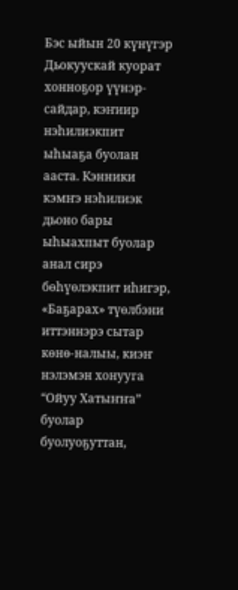Бэс ыйын 20 күнүгэр Дьокуускай куорат хонноҕор үүнэр-сайдар, кэҥиир нэһилиэкпит ыһыаҕа буолан ааста. Кэнники кэмҥэ нэһилиэк дьоно бары ыһыахпыт буолар анал сирэ бөһүөлэкпит иһигэр, «Баҕарах» түөлбэни иттэннэрэ сытар көнө-налыы, киэҥ нэлэмэн хонууга “Ойуу Хатыҥҥа” буолар буолуоҕуттан,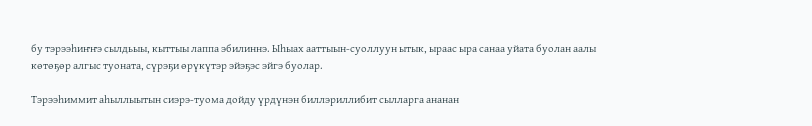бу тэрээһиҥҥэ сылдьыы, кыттыы лаппа эбилиннэ. Ыһыах ааттыын-суоллуун ытык, ыраас ыра санаа уйата буолан аалы көтөҕөр алгыс туоната, сүрэҕи өрүкүтэр эйэҕэс эйгэ буолар.

Тэрээһиммит аһыллыытын сиэрэ-туома дойду үрдүнэн биллэриллибит сылларга ананан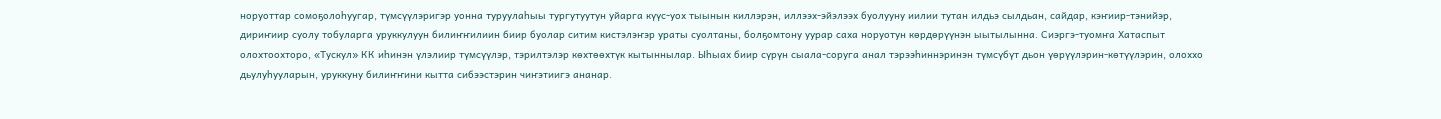норуоттар сомоҕолоһуугар, түмсүүлэригэр уонна туруулаһыы тургутуутун уйарга күүс-уох тыынын киллэрэн, иллээх-эйэлээх буолууну иилии тутан илдьэ сылдьан, сайдар, кэҥиир-тэнийэр, дириҥиир суолу тобуларга уруккулуун билиҥҥилиин биир буолар ситим кистэлэҥэр ураты суолтаны, болҕомтону уурар саха норуотун көрдөрүүнэн ыытылынна. Сиэргэ-туомҥа Хатаспыт олохтоохторо, «Тускул» КК иһинэн үлэлиир түмсүүлэр, тэрилтэлэр көхтөөхтүк кытыннылар. Ыһыах биир сүрүн сыала-соруга анал тэрээһиннэринэн түмсүбүт дьон үөрүүлэрин-көтүүлэрин, олоххо дьулуһууларын, уруккуну билиҥҥини кытта сибээстэрин чиҥэтиигэ ананар.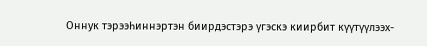Оннук тэрээһиннэртэн биирдэстэрэ үгэскэ киирбит күүтүүлээх-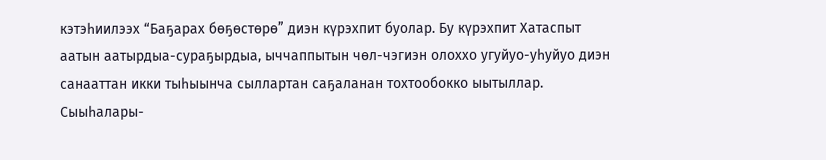кэтэһиилээх “Баҕарах бөҕөстөрө” диэн күрэхпит буолар. Бу күрэхпит Хатаспыт аатын аатырдыа-сураҕырдыа, ыччаппытын чөл-чэгиэн олоххо угуйуо-уһуйуо диэн санааттан икки тыһыынча сыллартан саҕаланан тохтообокко ыытыллар. Сыыһалары-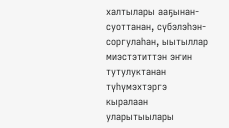халтылары ааҕынан-суоттанан, сүбэлэһэн-соргулаһан, ыытыллар миэстэтиттэн эҥин тутулуктанан түһүмэхтэргэ кыралаан уларытыылары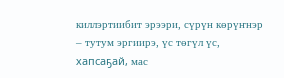киллэртиибит эрээри, сүрүн көрүҥнэр – тутум эргиирэ, үс төгүл үс, хапсаҕай, мас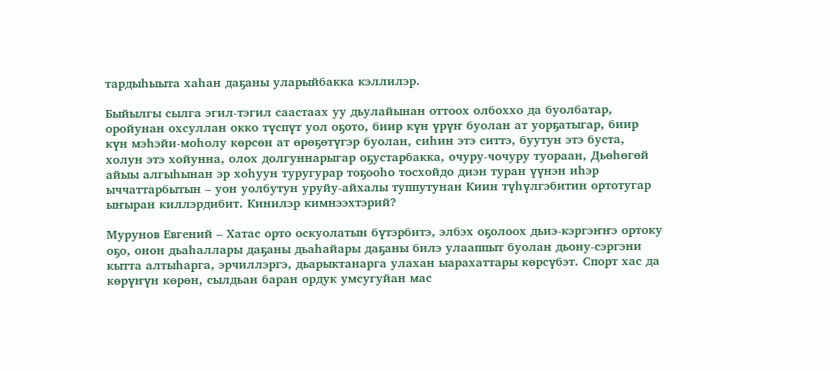тардыһыыта хаһан даҕаны уларыйбакка кэллилэр.

Быйылгы сылга эгил-тэгил саастаах уу дьулайынан оттоох олбоххо да буолбатар, оройунан охсуллан окко түспүт уол оҕото, биир күн үрүҥ буолан ат уорҕатыгар, биир күн мэһэйи-моһолу көрсөн ат өрөҕөтүгэр буолан, сиһин этэ ситтэ, буутун этэ буста, холун этэ хойунна, олох долгуннарыгар оҕустарбакка, очуру-чочуру туораан, Дьөһөгөй айыы алгыһынан эр хоһуун туругурар тоҕооһо тосхойдо диэн туран үүнэн иһэр ыччаттарбытын – уон уолбутун уруйу-айхалы туппутунан Киин түһүлгэбитин ортотугар ыҥыран киллэрдибит. Кинилэр кимнээхтэрий?

Мурунов Евгений – Хатас орто оскуолатын бүтэрбитэ, элбэх оҕолоох дьиэ-кэргэҥҥэ ортоку оҕо, онон дьаһаллары даҕаны дьаһайары даҕаны билэ улааппыт буолан дьону-сэргэни кытта алтыһарга, эрчиллэргэ, дьарыктанарга улахан ыарахаттары көрсүбэт. Спорт хас да көрүҥүн көрөн, сылдьан баран ордук умсугуйан мас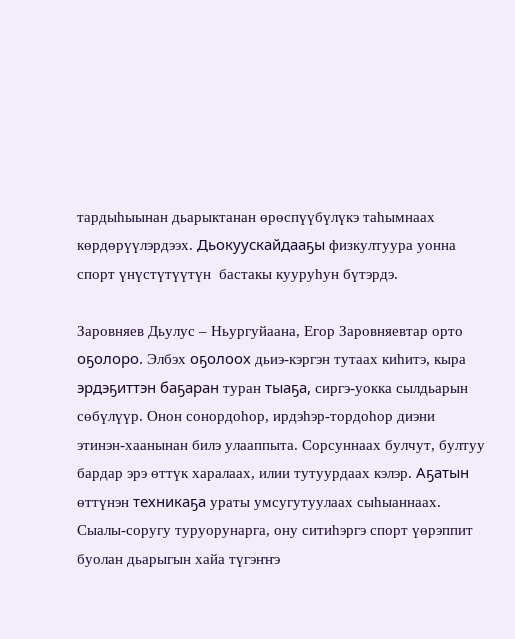тардыһыынан дьарыктанан өрөспүүбүлүкэ таһымнаах көрдөрүүлэрдээх. Дьокуускайдааҕы физкултуура уонна спорт үнүстүтүүтүн  бастакы кууруһун бүтэрдэ.

Заровняев Дьулус – Ньургуйаана, Егор Заровняевтар орто оҕолоро. Элбэх оҕолоох дьиэ-кэргэн тутаах киһитэ, кыра эрдэҕиттэн баҕаран туран тыаҕа, сиргэ-уокка сылдьарын сөбүлүүр. Онон сонордоһор, ирдэһэр-тордоһор диэни этинэн-хаанынан билэ улааппыта. Сорсуннаах булчут, бултуу бардар эрэ өттүк харалаах, илии тутуурдаах кэлэр. Аҕатын өттүнэн техникаҕа ураты умсугутуулаах сыһыаннаах. Сыалы-соругу туруорунарга, ону ситиһэргэ спорт үөрэппит буолан дьарыгын хайа түгэҥҥэ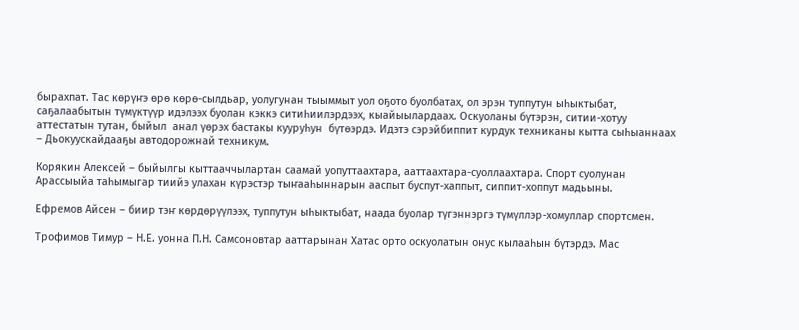бырахпат. Тас көрүҥэ өрө көрө-сылдьар, уолугунан тыыммыт уол оҕото буолбатах, ол эрэн туппутун ыһыктыбат, саҕалаабытын түмүктүүр идэлээх буолан кэккэ ситиһиилэрдээх, кыайыылардаах. Оскуоланы бүтэрэн, ситии-хотуу аттестатын тутан, быйыл  анал үөрэх бастакы кууруһун  бүтөэрдэ. Идэтэ сэрэйбиппит курдук техниканы кытта сыһыаннаах – Дьокуускайдааҕы автодорожнай техникум.

Корякин Алексей – быйылгы кыттааччылартан саамай уопуттаахтара, ааттаахтара-суоллаахтара. Спорт суолунан Арассыыйа таһымыгар тиийэ улахан күрэстэр тыҥааһыннарын ааспыт буспут-хаппыт, сиппит-хоппут мадьыны.

Ефремов Айсен – биир тэҥ көрдөрүүлээх, туппутун ыһыктыбат, наада буолар түгэннэргэ түмүллэр-хомуллар спортсмен.

Трофимов Тимур – Н.Е. уонна П.Н. Самсоновтар ааттарынан Хатас орто оскуолатын онус кылааһын бүтэрдэ. Мас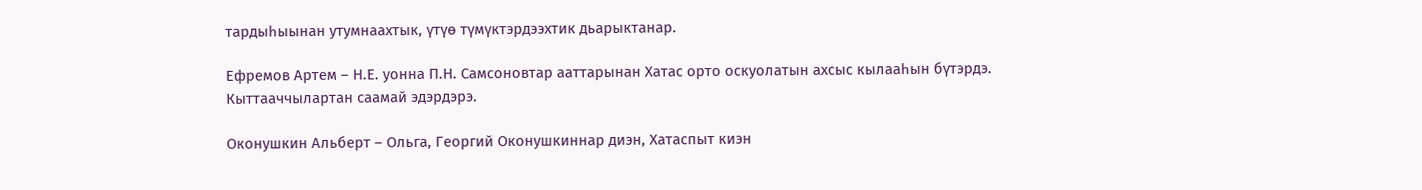тардыһыынан утумнаахтык, үтүө түмүктэрдээхтик дьарыктанар.

Ефремов Артем – Н.Е. уонна П.Н. Самсоновтар ааттарынан Хатас орто оскуолатын ахсыс кылааһын бүтэрдэ. Кыттааччылартан саамай эдэрдэрэ.

Оконушкин Альберт – Ольга, Георгий Оконушкиннар диэн, Хатаспыт киэн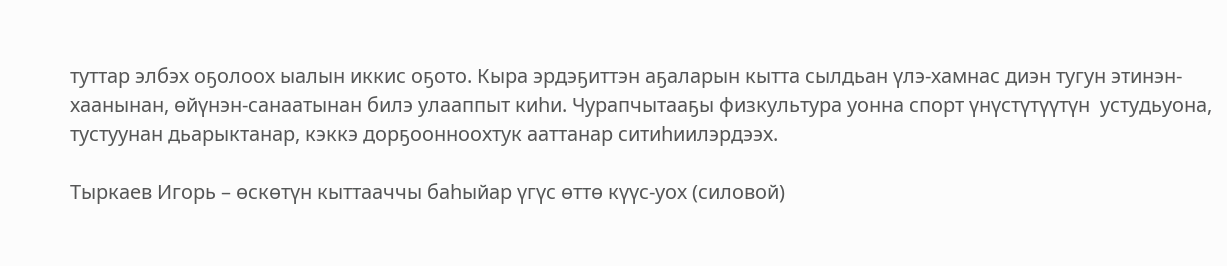туттар элбэх оҕолоох ыалын иккис оҕото. Кыра эрдэҕиттэн аҕаларын кытта сылдьан үлэ-хамнас диэн тугун этинэн-хаанынан, өйүнэн-санаатынан билэ улааппыт киһи. Чурапчытааҕы физкультура уонна спорт үнүстүтүүтүн  устудьуона, тустуунан дьарыктанар, кэккэ дорҕоонноохтук ааттанар ситиһиилэрдээх.

Тыркаев Игорь – өскөтүн кыттааччы баһыйар үгүс өттө күүс-уох (силовой)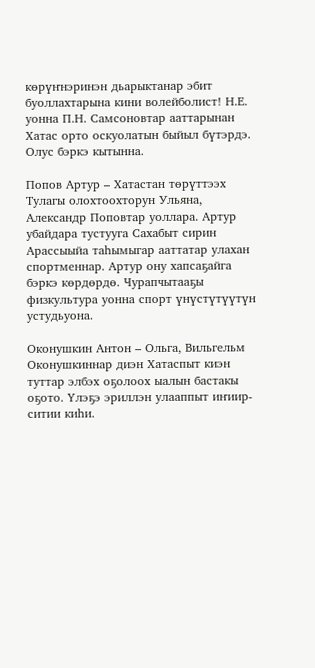көрүҥнэринэн дьарыктанар эбит буоллахтарына кини волейболист! Н.Е. уонна П.Н. Самсоновтар ааттарынан Хатас орто оскуолатын быйыл бүтэрдэ. Олус бэркэ кытынна.

Попов Артур – Хатастан төрүттээх Тулагы олохтоохторун Ульяна, Александр Поповтар уоллара. Артур убайдара тустууга Сахабыт сирин Арассыыйа таһымыгар ааттатар улахан спортменнар. Артур ону хапсаҕайга бэркэ көрдөрдө. Чурапчытааҕы  физкультура уонна спорт үнүстүтүүтүн  устудьуона.

Оконушкин Антон – Ольга, Вильгельм Оконушкиннар диэн Хатаспыт киэн туттар элбэх оҕолоох ыалын бастакы оҕото. Үлэҕэ эриллэн улааппыт иҥиир-ситии киһи.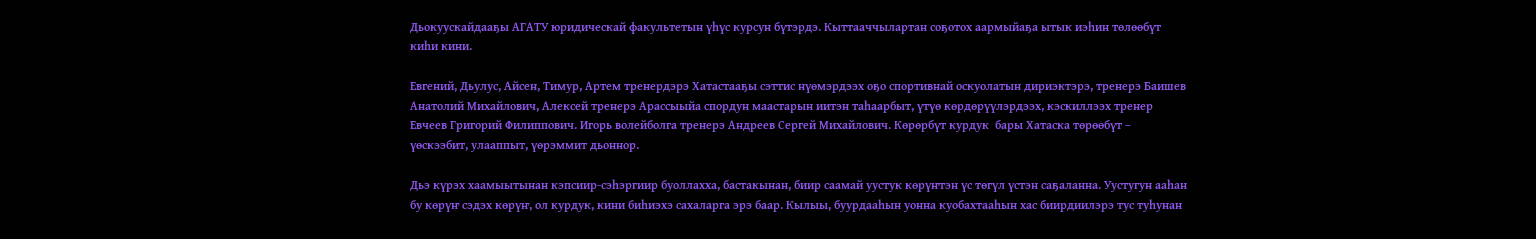Дьокуускайдааҕы АГАТУ юридическай факультетын үһүс курсун бүтэрдэ. Кыттааччылартан соҕотох аармыйаҕа ытык иэһин төлөөбүт киһи кини.

Евгений, Дьулус, Айсен, Тимур, Артем тренердэрэ Хатастааҕы сэттис нүөмэрдээх оҕо спортивнай оскуолатын дириэктэрэ, тренерэ Баишев Анатолий Михайлович, Алексей тренерэ Арассыыйа спордун маастарын иитэн таһаарбыт, үтүө көрдөрүүлэрдээх, кэскиллээх тренер Евчеев Григорий Филиппович. Игорь волейболга тренерэ Андреев Сергей Михайлович. Көрөрбүт курдук  бары Хатаска төрөөбүт – үөскээбит, улааппыт, үөрэммит дьоннор.

Дьэ күрэх хаамыытынан кэпсиир-сэһэргиир буоллахха, бастакынан, биир саамай уустук көрүҥтэн үс төгүл үстэн саҕаланна. Уустугун ааһан бу көрүҥ сэдэх көрүҥ, ол курдук, кини биһиэхэ сахаларга эрэ баар. Кылыы, буурдааһын уонна куобахтааһын хас биирдиилэрэ тус туһунан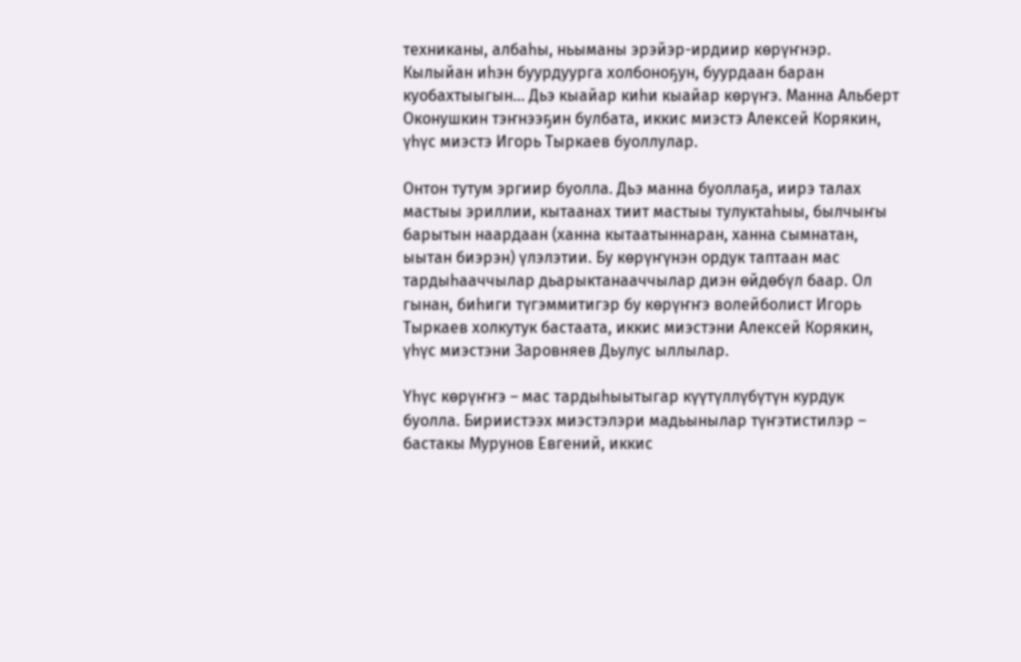техниканы, албаһы, ньыманы эрэйэр-ирдиир көрүҥнэр. Кылыйан иһэн буурдуурга холбоноҕун, буурдаан баран куобахтыыгын… Дьэ кыайар киһи кыайар көрүҥэ. Манна Альберт Оконушкин тэҥнээҕин булбата, иккис миэстэ Алексей Корякин, үһүс миэстэ Игорь Тыркаев буоллулар.

Онтон тутум эргиир буолла. Дьэ манна буоллаҕа, иирэ талах мастыы эриллии, кытаанах тиит мастыы тулуктаһыы, былчыҥы барытын наардаан (ханна кытаатыннаран, ханна сымнатан, ыытан биэрэн) үлэлэтии. Бу көрүҥүнэн ордук таптаан мас тардыһааччылар дьарыктанааччылар диэн өйдөбүл баар. Ол гынан, биһиги түгэммитигэр бу көрүҥҥэ волейболист Игорь Тыркаев холкутук бастаата, иккис миэстэни Алексей Корякин, үһүс миэстэни Заровняев Дьулус ыллылар.

Үһүс көрүҥҥэ – мас тардыһыытыгар күүтүллүбүтүн курдук буолла. Бириистээх миэстэлэри мадьынылар түҥэтистилэр – бастакы Мурунов Евгений, иккис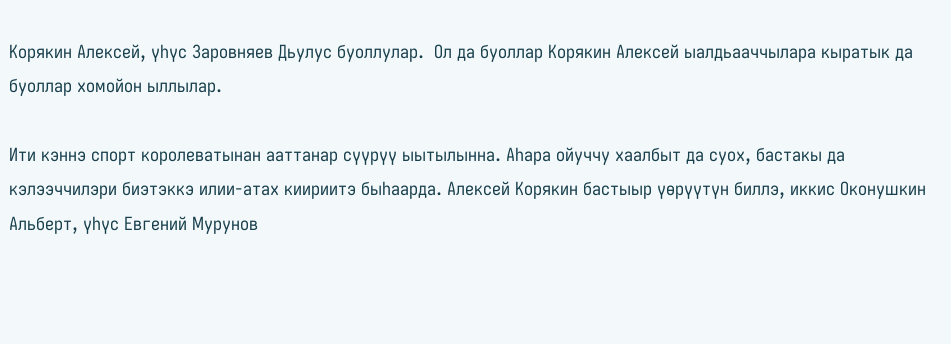Корякин Алексей, үһүс Заровняев Дьулус буоллулар.  Ол да буоллар Корякин Алексей ыалдьааччылара кыратык да буоллар хомойон ыллылар.

Ити кэннэ спорт королеватынан ааттанар сүүрүү ыытылынна. Аһара ойуччу хаалбыт да суох, бастакы да кэлээччилэри биэтэккэ илии-атах киириитэ быһаарда. Алексей Корякин бастыыр үөрүүтүн биллэ, иккис Оконушкин Альберт, үһүс Евгений Мурунов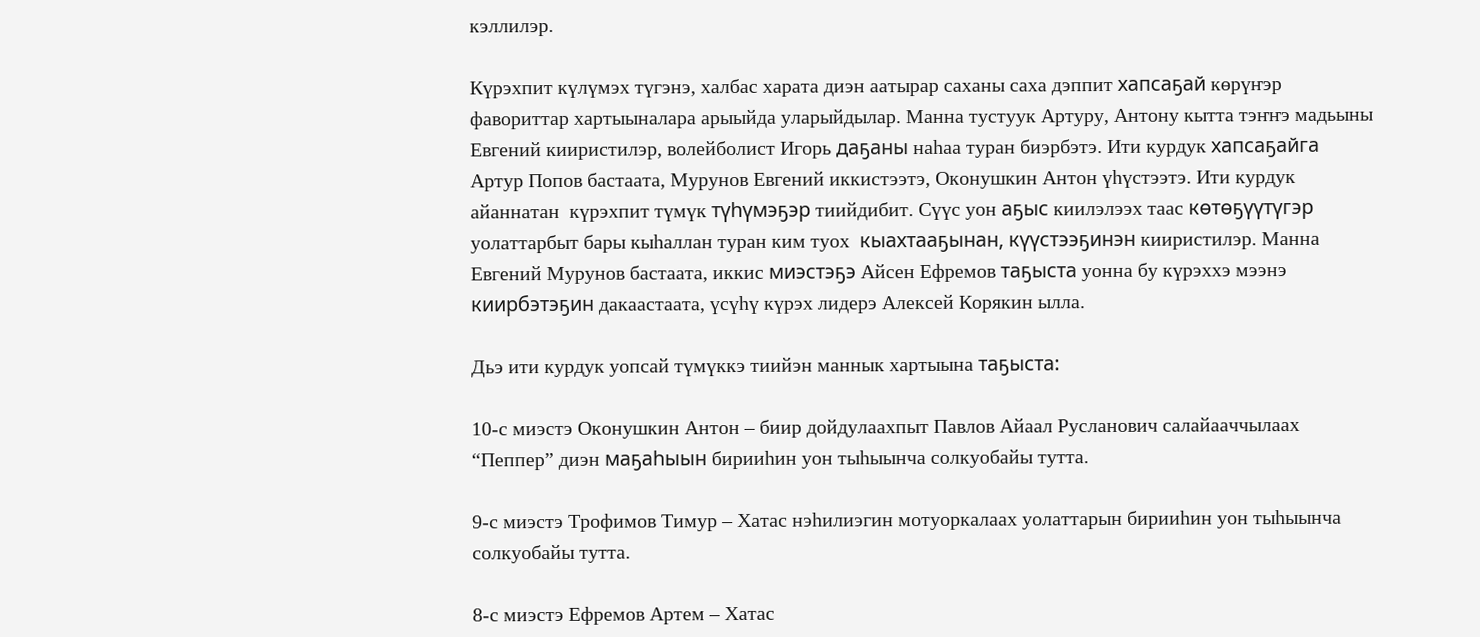кэллилэр.

Күрэхпит күлүмэх түгэнэ, халбас харата диэн аатырар саханы саха дэппит хапсаҕай көрүҥэр фавориттар хартыыналара арыыйда уларыйдылар. Манна тустуук Артуру, Антону кытта тэҥҥэ мадьыны Евгений кииристилэр, волейболист Игорь даҕаны наһаа туран биэрбэтэ. Ити курдук хапсаҕайга Артур Попов бастаата, Мурунов Евгений иккистээтэ, Оконушкин Антон үһүстээтэ. Ити курдук айаннатан  күрэхпит түмүк түһүмэҕэр тиийдибит. Сүүс уон аҕыс киилэлээх таас көтөҕүүтүгэр уолаттарбыт бары кыһаллан туран ким туох  кыахтааҕынан, күүстээҕинэн кииристилэр. Манна Евгений Мурунов бастаата, иккис миэстэҕэ Айсен Ефремов таҕыста уонна бу күрэххэ мээнэ киирбэтэҕин дакаастаата, үсүһү күрэх лидерэ Алексей Корякин ылла.

Дьэ ити курдук уопсай түмүккэ тиийэн маннык хартыына таҕыста:

10-с миэстэ Оконушкин Антон – биир дойдулаахпыт Павлов Айаал Русланович салайааччылаах “Пеппер” диэн маҕаһыын бирииһин уон тыһыынча солкуобайы тутта.

9-с миэстэ Трофимов Тимур – Хатас нэһилиэгин мотуоркалаах уолаттарын бирииһин уон тыһыынча солкуобайы тутта.

8-с миэстэ Ефремов Артем – Хатас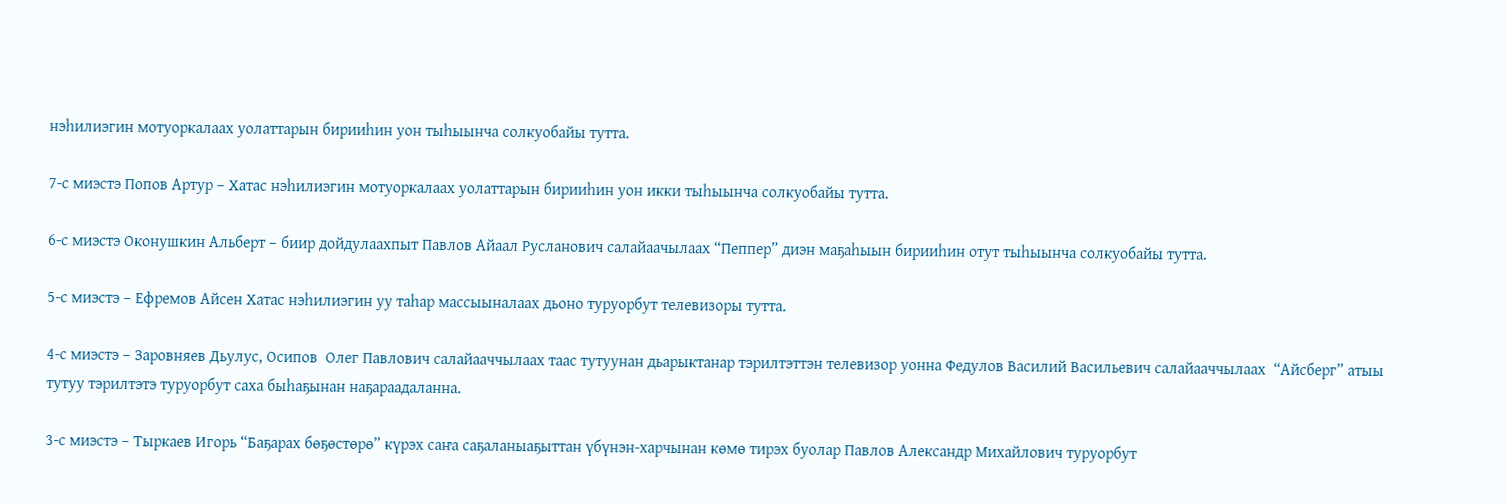нэһилиэгин мотуоркалаах уолаттарын бирииһин уон тыһыынча солкуобайы тутта.

7-с миэстэ Попов Артур – Хатас нэһилиэгин мотуоркалаах уолаттарын бирииһин уон икки тыһыынча солкуобайы тутта.

6-с миэстэ Оконушкин Альберт – биир дойдулаахпыт Павлов Айаал Русланович салайаачылаах “Пеппер” диэн маҕаһыын бирииһин отут тыһыынча солкуобайы тутта.

5-с миэстэ – Ефремов Айсен Хатас нэһилиэгин уу таһар массыыналаах дьоно туруорбут телевизоры тутта.

4-с миэстэ – Заровняев Дьулус, Осипов  Олег Павлович салайааччылаах таас тутуунан дьарыктанар тэрилтэттэн телевизор уонна Федулов Василий Васильевич салайааччылаах  “Айсберг” атыы тутуу тэрилтэтэ туруорбут саха быһаҕынан наҕараадаланна.

3-с миэстэ – Тыркаев Игорь “Баҕарах бөҕөстөрө” күрэх саҥа саҕаланыаҕыттан үбүнэн-харчынан көмө тирэх буолар Павлов Александр Михайлович туруорбут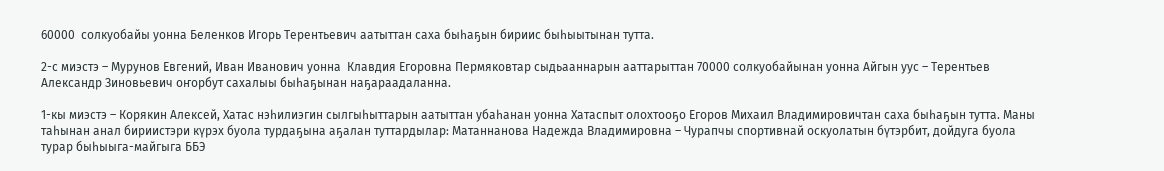60000  солкуобайы уонна Беленков Игорь Терентьевич аатыттан саха быһаҕын бириис быһыытынан тутта.

2-с миэстэ – Мурунов Евгений, Иван Иванович уонна  Клавдия Егоровна Пермяковтар сыдьааннарын ааттарыттан 70000 солкуобайынан уонна Айгын уус – Терентьев Александр Зиновьевич оҥорбут сахалыы быһаҕынан наҕараадаланна.

1-кы миэстэ – Корякин Алексей, Хатас нэһилиэгин сылгыһыттарын аатыттан убаһанан уонна Хатаспыт олохтооҕо Егоров Михаил Владимировичтан саха быһаҕын тутта. Маны таһынан анал бириистэри күрэх буола турдаҕына аҕалан туттардылар: Матаннанова Надежда Владимировна – Чурапчы спортивнай оскуолатын бүтэрбит, дойдуга буола турар быһыыга-майгыга ББЭ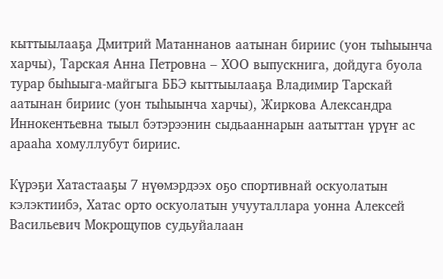кыттыылааҕа Дмитрий Матаннанов аатынан бириис (уон тыһыынча харчы), Тарская Анна Петровна – ХОО выпускнига, дойдуга буола турар быһыыга-майгыга ББЭ кыттыылааҕа Владимир Тарскай аатынан бириис (уон тыһыынча харчы), Жиркова Александра Иннокентьевна тыыл бэтэрээнин сыдьааннарын аатыттан үрүҥ ас арааһа хомуллубут бириис.

Күрэҕи Хатастааҕы 7 нүөмэрдээх оҕо спортивнай оскуолатын кэлэктиибэ, Хатас орто оскуолатын учууталлара уонна Алексей Васильевич Мокрощупов судьуйалаан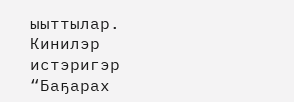ыыттылар. Кинилэр истэригэр “Баҕарах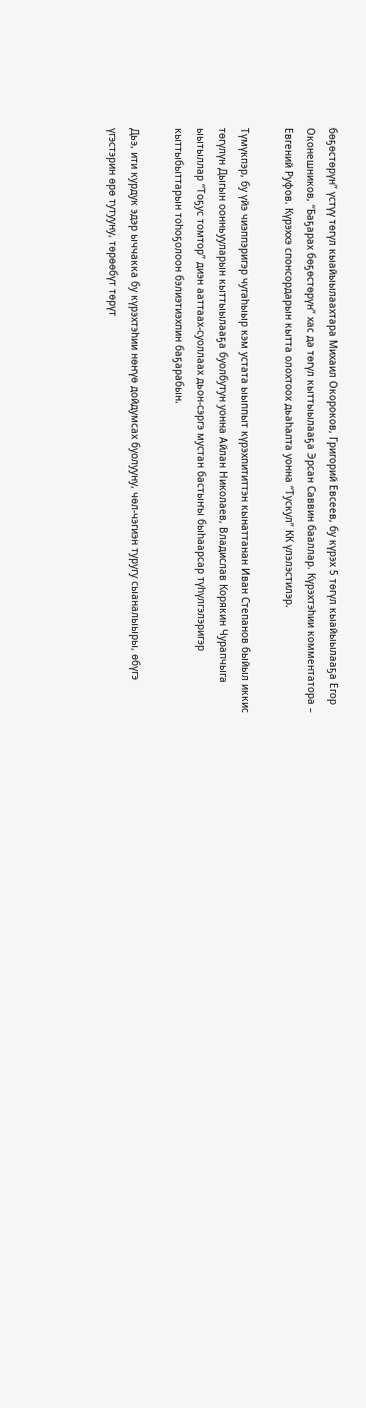бөҕөстөрүн” үстүү төгүл кыайыылаахтара Михаил Окороков, Григорий Евсеев, бу күрэх 5 төгүл кыайыылааҕа Егор Оконешников, “Баҕарах бөҕөстөрүн” хас да төгүл кыттыылааҕа Эрсан Саввин бааллар. Күрэхтэһии комментатора – Евгений Руфов. Күрэххэ спонсордарын кытта олохтоох дьаһалта уонна “Тускул” КК үлэлэстилэр.

Түмүкпэр, бу үйэ чиэппэригэр чугаһыыр кэм устата ыыппыт күрэхпититтэн кынаттанан Иван Степанов быйыл иккис төгүлүн Дыгын оонньууларын кыттыылааҕа буолбутун уонна Айлан Николаев, Владислав Корякин Чурапчыга ыытыллар “Тоҕус томтор” диэн ааттаах-суоллаах дьон-сэргэ мустан бастыҥы быһаарсар түһүлгэлэригэр кыттыбыттарын тоһоҕолоон бэлиэтиэхпин баҕарабын.

Дьэ, ити курдук эдэр ыччакка бу күрэхтэһии нөҥүө дойдумсах буолууну, чөл-чэгиэн туругу сыаналыыры, өбүгэ үгэстэрин өрө тутууну, төрөөбүт төрүт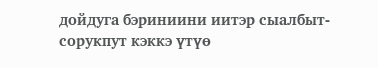дойдуга бэриниини иитэр сыалбыт-сорукпут кэккэ үтүө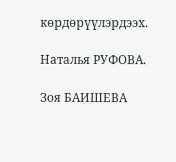көрдөрүүлэрдээх.

Наталья РУФОВА.

Зоя БАИШЕВА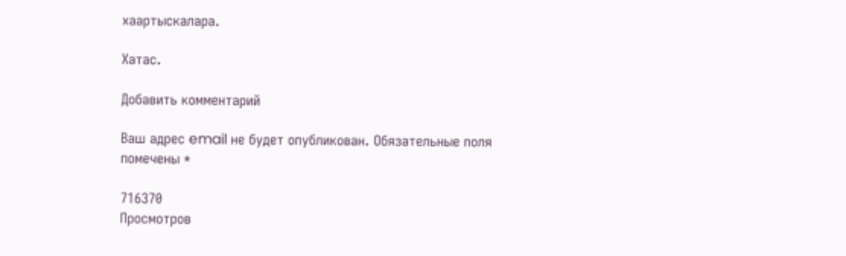хаартыскалара.

Хатас.

Добавить комментарий

Ваш адрес email не будет опубликован. Обязательные поля помечены *

716370
Просмотров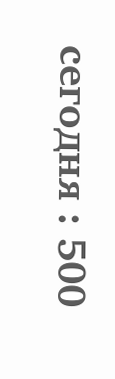сегодня : 500